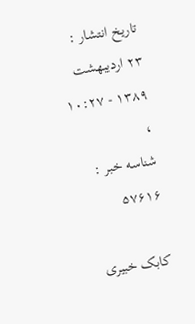تاریخ انتشار : ۲۳ ارديبهشت ۱۳۸۹ - ۱۰:۲۷  ،
شناسه خبر : ۵۷۶۱۶

کابک خبیری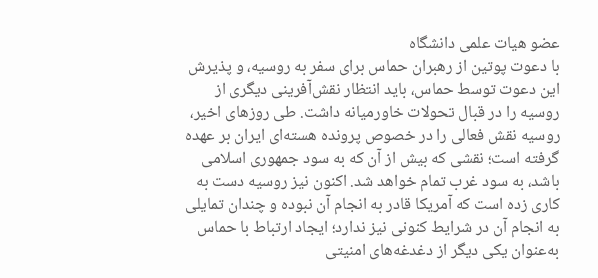عضو هیات علمی دانشگاه
با دعوت پوتین از رهبران حماس برای سفر به روسیه، و پذیرش این دعوت توسط حماس، باید انتظار نقش‌آفرینی دیگری از روسیه را در قبال تحولات خاورمیانه داشت. طی روزهای اخیر، روسیه نقش فعالی را در خصوص پرونده هسته‌ای ایران بر عهده گرفته است؛ نقشی که بیش از آن که به سود جمهوری اسلامی باشد، به سود غرب تمام خواهد شد. اکنون نیز روسیه دست به کاری زده است که آمریکا قادر به انجام آن نبوده و چندان تمایلی به انجام آن در شرایط کنونی نیز ندارد؛ ایجاد ارتباط با حماس به‌عنوان یکی دیگر از دغدغه‌های امنیتی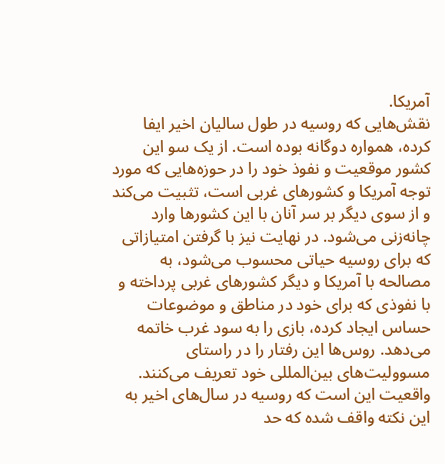آمریکا.
نقش‌هایی که روسیه در طول سالیان اخیر ایفا کرده، همواره دوگانه بوده است. از یک سو این کشور موقعیت و نفوذ خود را در حوزه‌هایی که مورد توجه آمریکا و کشورهای غربی است، تثبیت می‌کند و از سوی دیگر بر سر آنان با این کشورها وارد چانه‌زنی می‌شود. در نهایت نیز با گرفتن امتیازاتی که برای روسیه حیاتی محسوب می‌شود، به مصالحه با آمریکا و دیگر کشورهای غربی پرداخته و با نفوذی که برای خود در مناطق و موضوعات حساس ایجاد کرده، بازی را به سود غرب خاتمه می‌دهد. روس‌ها این رفتار را در راستای مسوولیت‌های بین‌المللی خود تعریف می‌کنند. واقعیت این است که روسیه در سال‌های اخیر به این نکته واقف شده که حد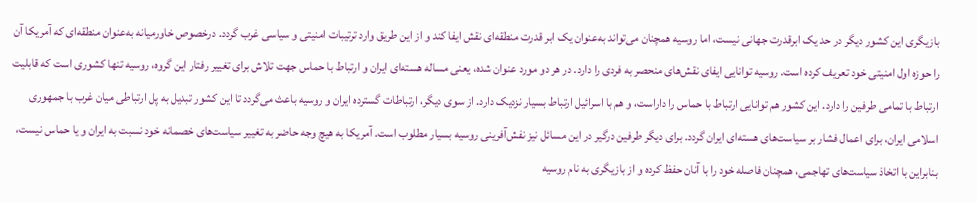بازیگری این کشور دیگر در حد یک ابر‌قدرت جهانی نیست، اما روسیه همچنان می‌تواند به‌عنوان یک ابر قدرت منطقه‌ای نقش ایفا کند و از این طریق وارد ترتیبات امنیتی و سیاسی غرب گردد. درخصوص خاورمیانه به‌عنوان منطقه‌ای که آمریکا آن را حوزه اول امنیتی خود تعریف کرده است. روسیه توانایی ایفای نقش‌های منحصر به فردی را دارد. در هر دو مورد عنوان شده، یعنی مساله هسته‌ای ایران و ارتباط با حماس جهت تلاش برای تغییر رفتار این گروه، روسیه تنها کشوری است که قابلیت ارتباط با تمامی طرفین را دارد. این کشور هم توانایی ارتباط با حماس را داراست، و هم با اسرائیل ارتباط بسیار نزدیک دارد. از سوی دیگر، ارتباطات گسترده ایران و روسیه باعث می‌گردد تا این کشور تبدیل به پل ارتباطی میان غرب با جمهوری اسلامی ایران، برای اعمال فشار بر سیاست‌های هسته‌ای ایران گردد. برای دیگر طرفین درگیر در این مسائل نیز نفش‌آفرینی روسیه بسیار مطلوب است. آمریکا به هیچ وجه حاضر به تغییر سیاست‌های خصمانه خود نسبت به ایران و یا حماس نیست، بنابراین با اتخاذ سیاست‌های تهاجمی، همچنان فاصله خود را با آنان حفظ کرده و از بازیگری به نام روسیه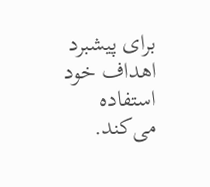برای پیشبرد اهداف خود استفاده می‌کند.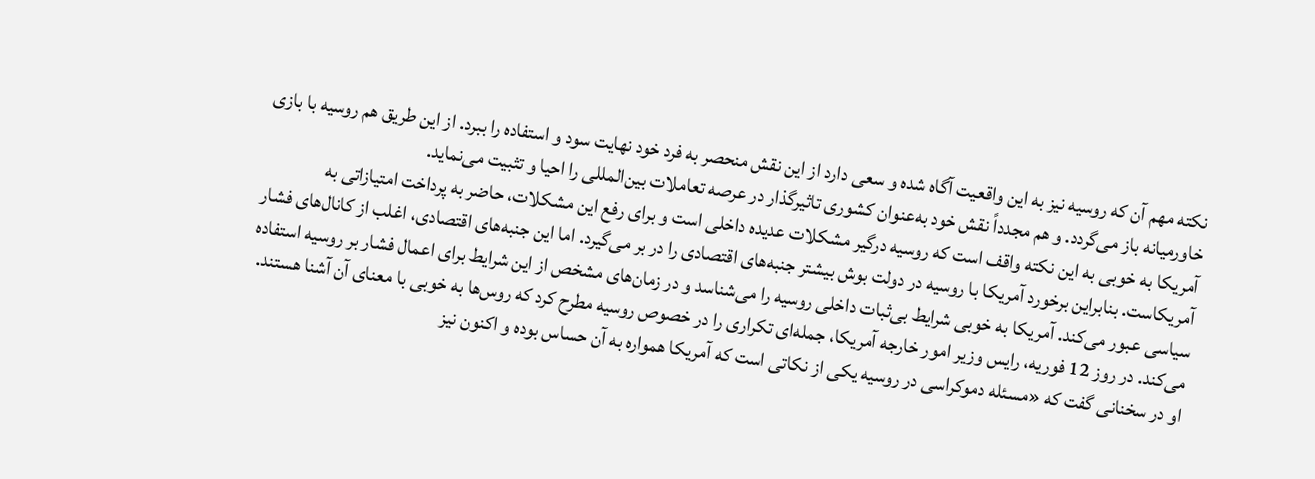نکته مهم آن که روسیه نیز به این واقعیت آگاه شده و سعی دارد از این نقش منحصر به فرد خود نهایت سود و استفاده را ببرد. از این طریق هم روسیه با بازی خاورمیانه باز می‌گردد. و هم مجدداً نقش خود به‌عنوان کشوری تاثیرگذار در عرصه تعاملات بین‌المللی را احیا و تثبیت می‌نماید.
آمریکا به خوبی به این نکته واقف است که روسیه درگیر مشکلات عدیده داخلی است و برای رفع این مشکلات، حاضر به پرداخت امتیازاتی به آمریکاست. بنابراین برخورد آمریکا با روسیه در دولت بوش بیشتر جنبه‌های اقتصادی را در بر می‌گیرد. اما این جنبه‌های اقتصادی، اغلب از کانال‌های فشار سیاسی عبور می‌کند. آمریکا به خوبی شرایط بی‌ثبات داخلی روسیه را می‌شناسد و در زمان‌های مشخص از این شرایط برای اعمال فشار بر روسیه استفاده می‌کند. در روز 12 فوریه، رایس وزیر امور خارجه آمریکا، جمله‌ای تکراری را در خصوص روسیه مطرح کرد که روس‌ها به خوبی با معنای آن آشنا هستند. او در سخنانی گفت که «مسئله دموکراسی در روسیه یکی از نکاتی است که آمریکا همواره به آن حساس بوده و اکنون نیز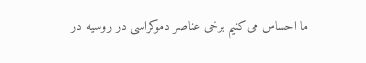ما احساس می‌کنیم برخی عناصر دموکراسی در روسیه در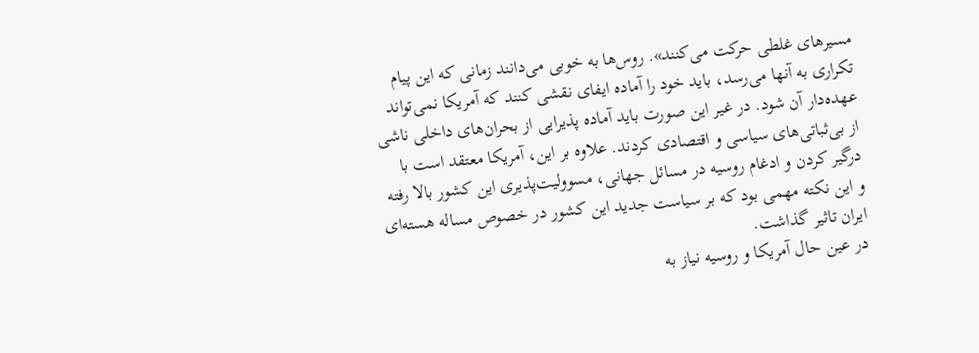مسیرهای غلطی حرکت می‌کنند». روس‌ها به خوبی می‌دانند زمانی که این پیام تکراری به آنها می‌رسد، باید خود را آماده ایفای نقشی کنند که آمریکا نمی‌تواند عهده‌دار آن شود. در غیر این صورت باید آماده پذیرایی از بحران‌های داخلی ناشی از بی‌ثباتی‌های سیاسی و اقتصادی کردند. علاوه بر این، آمریکا معتقد است با درگیر کردن و ادغام روسیه در مسائل جهانی، مسوولیت‌پذیری این کشور بالا رفته و این نکته مهمی بود که بر سیاست جدید این کشور در خصوص مساله هسته‌ای ایران تاثیر گذاشت.
در عین حال آمریکا و روسیه نیاز به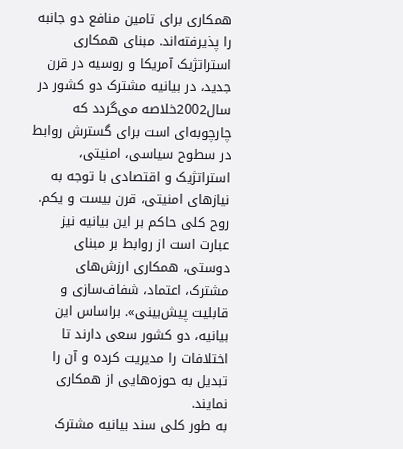همکاری برای تامین منافع دو جانبه را پذیرفته‌اند. مبنای همکاری استراتژیک آمریکا و روسیه در قرن جدید، در بیانیه مشترک دو کشور در سال2002خلاصه می‌گردد که چارچوبه‌ای است برای گسترش روابط در سطوح سیاسی، امنیتی، استراتژیک و اقتصادی با توجه به نیازهای امنیتی، قرن بیست و یکم. روح کلی حاکم بر این بیانیه نیز عبارت است از روابط بر مبنای دوستی، همکاری ارزش‌های مشترک، اعتماد، شفاف‌سازی و قابلیت پیش‌بینی». براساس این بیانیه، دو کشور سعی دارند تا اختلافات را مدیریت کرده و آن را تبدیل به حوزه‌هایی از همکاری نمایند.
به طور کلی سند بیانیه مشترک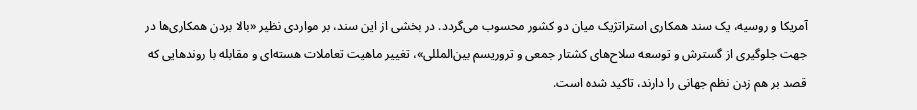آمریکا و روسیه، یک سند همکاری استراتژیک میان دو کشور محسوب می‌گردد. در بخشی از این سند، بر مواردی نظیر «بالا بردن همکاری‌ها در جهت جلوگیری از گسترش و توسعه سلاح‌های کشتار جمعی و تروریسم بین‌المللی»، تغییر ماهیت تعاملات هسته‌ای و مقابله با روندهایی که قصد بر هم زدن نظم جهانی را دارند، تاکید شده است.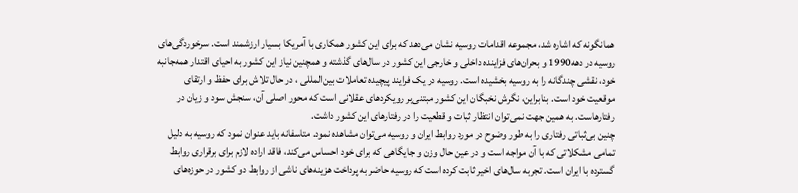همانگونه که اشاره شد، مجموعه اقدامات روسیه نشان می‌دهد که برای این کشور همکاری با آمریکا بسیار ارزشمند است. سرخوردگی‌های روسیه در دهه1990 و بحران‌های فزاینده داخلی و خارجی این کشور در سال‌های گذشته و همچنین نیاز این کشور به احیای اقتدار همه‌جانبه خود، نقشی چندگانه را به روسیه بخشیده است. روسیه در یک فرایند پیچیده تعاملات بین‌المللی ، در حال تلاش برای حفظ و ارتقای موقعیت خود است. بنابراین، نگرش نخبگان این کشور مبتنی‌بر رویکردهای عقلانی است که محور اصلی آن، سنجش سود و زیان در رفتارهاست. به همین جهت نمی‌توان انتظار ثبات و قطعیت را در رفتارهای این کشور داشت.
چنین بی‌ثباتی رفتاری را به طور وضوح در مورد روابط ایران و روسیه می‌توان مشاهده نمود. متاسفانه باید عنوان نمود که روسیه به دلیل تمامی مشکلاتی که با آن مواجه است و در عین حال وزن و جایگاهی که برای خود احساس می‌کند، فاقد اراده لازم برای برقراری روابط گسترده با ایران است. تجربه سال‌های اخیر ثابت کرده است که روسیه حاضر به پرداخت هزینه‌های ناشی از روابط دو کشور در حوزه‌های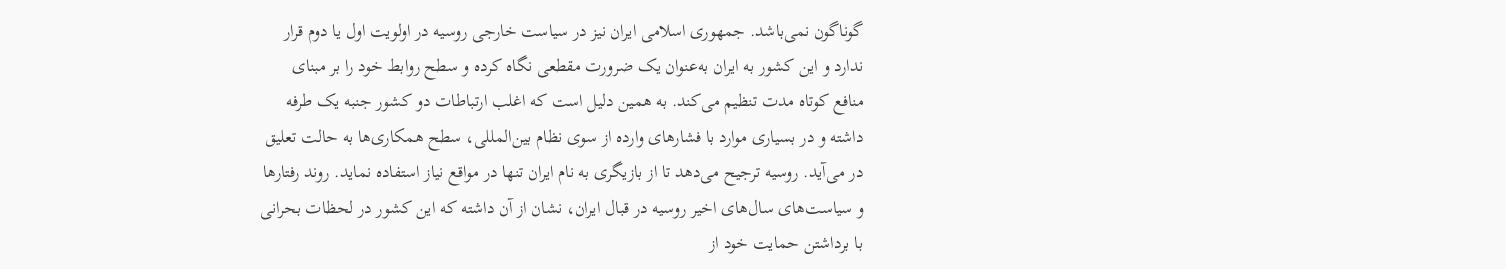گوناگون نمی‌باشد. جمهوری اسلامی ایران نیز در سیاست خارجی روسیه در اولویت اول یا دوم قرار ندارد و این کشور به ایران به‌عنوان یک ضرورت مقطعی نگاه کرده و سطح روابط خود را بر مبنای منافع کوتاه مدت تنظیم می‌کند. به همین دلیل است که اغلب ارتباطات دو کشور جنبه یک طرفه داشته و در بسیاری موارد با فشارهای وارده از سوی نظام بین‌المللی، سطح همکاری‌ها به حالت تعلیق در می‌آید. روسیه ترجیح می‌دهد تا از بازیگری به نام ایران تنها در مواقع نیاز استفاده نماید. روند رفتارها و سیاست‌های سال‌های اخیر روسیه در قبال ایران، نشان از آن داشته که این کشور در لحظات بحرانی با برداشتن حمایت خود از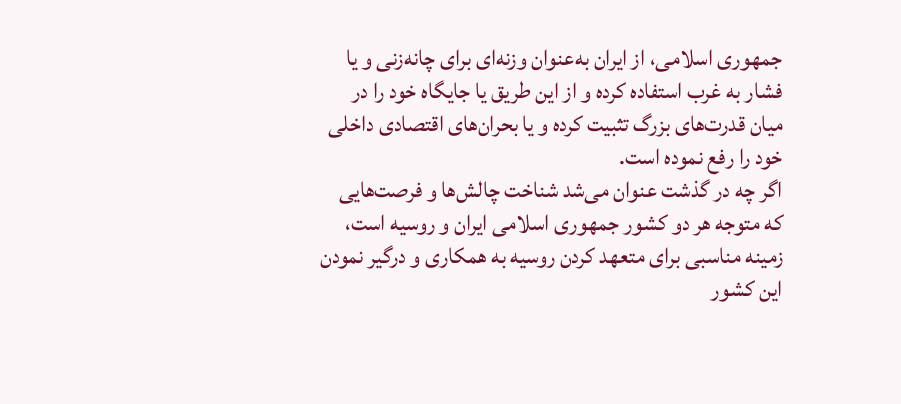جمهوری اسلامی، از ایران به‌عنوان وزنه‌ای برای چانه‌زنی و یا فشار به غرب استفاده کرده و از این طریق یا جایگاه خود را در میان قدرت‌های بزرگ تثبیت کرده و یا بحران‌های اقتصادی داخلی خود را رفع نموده است.
اگر چه در گذشت عنوان می‌شد شناخت چالش‌ها و فرصت‌هایی که متوجه هر دو کشور جمهوری اسلامی ایران و روسیه است، زمینه مناسبی برای متعهد کردن روسیه به همکاری و درگیر نمودن این کشور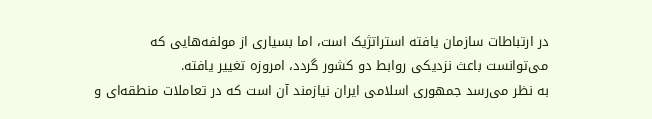در ارتباطات سازمان یافته استراتژیک است، اما بسیاری از مولفه‌هایی که می‌توانست باعث نزدیکی روابط دو کشور گردد، امروزه تغییر یافته.
به نظر می‌رسد جمهوری اسلامی ایران نیازمند آن است که در تعاملات منطقه‌ای و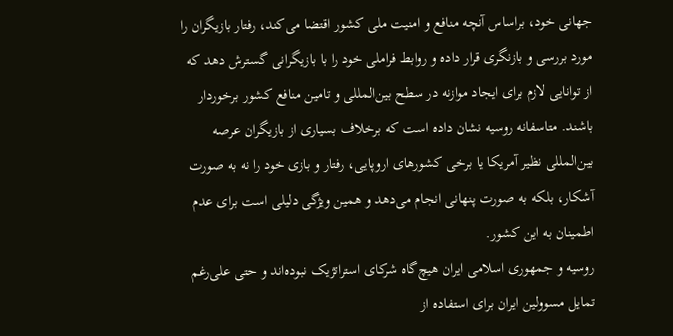جهانی خود، براساس آنچه منافع و امنیت ملی کشور اقتضا می‌کند، رفتار بازیگران را مورد بررسی و بازنگری قرار داده و روابط فراملی خود را با بازیگرانی گسترش دهد که از توانایی لازم برای ایجاد موازنه در سطح بین‌المللی و تامین منافع کشور برخوردار باشند. متاسفانه روسیه نشان داده است که برخلاف بسیاری از بازیگران عرصه بین‌المللی نظیر آمریکا یا برخی کشورهای اروپایی، رفتار و بازی خود را نه به صورت آشکار، بلکه به صورت پنهانی انجام می‌دهد و همین ویژگی دلیلی است برای عدم اطمینان به این کشور.
روسیه و جمهوری اسلامی ایران هیچ‌گاه شرکای استراتژیک نبوده‌اند و حتی علی‌رغم تمایل مسوولین ایران برای استفاده از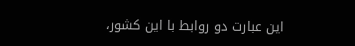این عبارت دو روابط با این کشور،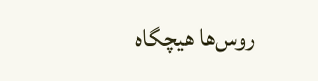روس‌ها هیچگاه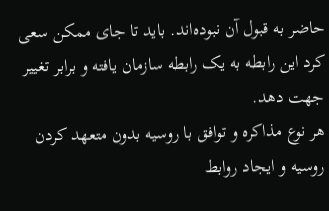حاضر به قبول آن نبوده‌اند. باید تا جای ممکن سعی کرد این رابطه به یک رابطه سازمان یافته و برابر تغییر جهت دهد.
هر نوع مذاکره و توافق با روسیه بدون متعهد کردن روسیه و ایجاد روابط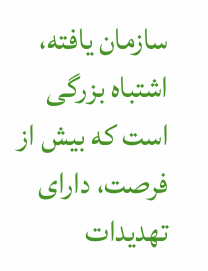سازمان یافته، اشتباه بزرگی است که بیش از فرصت، دارای تهدیدات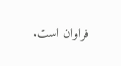فراوان است.